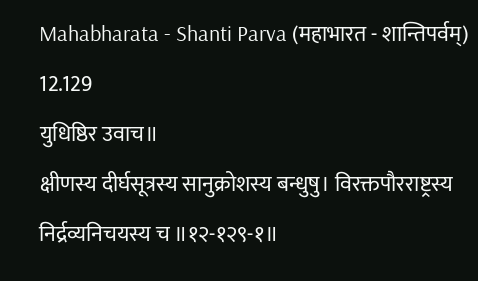Mahabharata - Shanti Parva (महाभारत - शान्तिपर्वम्)
12.129
युधिष्ठिर उवाच॥
क्षीणस्य दीर्घसूत्रस्य सानुक्रोशस्य बन्धुषु। विरक्तपौरराष्ट्रस्य निर्द्रव्यनिचयस्य च ॥१२-१२९-१॥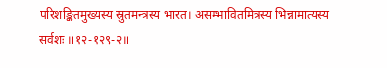परिशङ्कितमुख्यस्य स्रुतमन्त्रस्य भारत। असम्भावितमित्रस्य भिन्नामात्यस्य सर्वशः ॥१२-१२९-२॥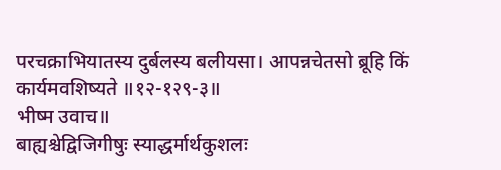परचक्राभियातस्य दुर्बलस्य बलीयसा। आपन्नचेतसो ब्रूहि किं कार्यमवशिष्यते ॥१२-१२९-३॥
भीष्म उवाच॥
बाह्यश्चेद्विजिगीषुः स्याद्धर्मार्थकुशलः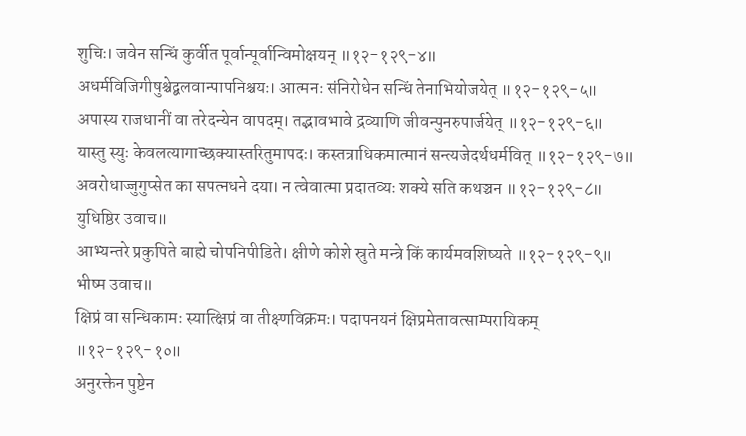शुचिः। जवेन सन्धिं कुर्वीत पूर्वान्पूर्वान्विमोक्षयन् ॥१२-१२९-४॥
अधर्मविजिगीषुश्चेद्बलवान्पापनिश्चयः। आत्मनः संनिरोधेन सन्धिं तेनाभियोजयेत् ॥१२-१२९-५॥
अपास्य राजधानीं वा तरेदन्येन वापदम्। तद्भावभावे द्रव्याणि जीवन्पुनरुपार्जयेत् ॥१२-१२९-६॥
यास्तु स्युः केवलत्यागाच्छक्यास्तरितुमापदः। कस्तत्राधिकमात्मानं सन्त्यजेदर्थधर्मवित् ॥१२-१२९-७॥
अवरोधाज्जुगुप्सेत का सपत्नधने दया। न त्वेवात्मा प्रदातव्यः शक्ये सति कथञ्चन ॥१२-१२९-८॥
युधिष्ठिर उवाच॥
आभ्यन्तरे प्रकुपिते बाह्ये चोपनिपीडिते। क्षीणे कोशे स्रुते मन्त्रे किं कार्यमवशिष्यते ॥१२-१२९-९॥
भीष्म उवाच॥
क्षिप्रं वा सन्धिकामः स्यात्क्षिप्रं वा तीक्ष्णविक्रमः। पदापनयनं क्षिप्रमेतावत्साम्परायिकम् ॥१२-१२९-१०॥
अनुरक्तेन पुष्टेन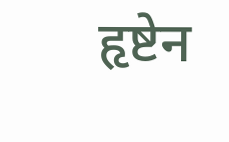हृष्टेन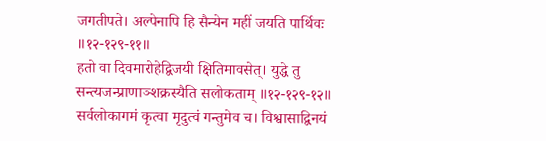जगतीपते। अल्पेनापि हि सैन्येन महीं जयति पार्थिवः ॥१२-१२९-११॥
हतो वा दिवमारोहेद्विजयी क्षितिमावसेत्। युद्धे तु सन्त्यजन्प्राणाञ्शक्रस्यैति सलोकताम् ॥१२-१२९-१२॥
सर्वलोकागमं कृत्वा मृदुत्वं गन्तुमेव च। विश्वासाद्विनयं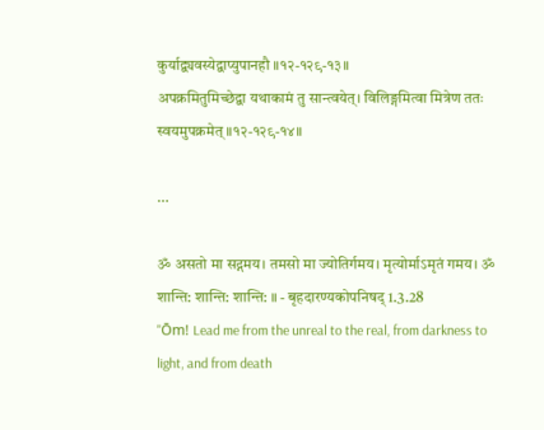कुर्याद्व्यवस्येद्वाप्युपानहौ ॥१२-१२९-१३॥
अपक्रमितुमिच्छेद्वा यथाकामं तु सान्त्वयेत्। विलिङ्गमित्वा मित्रेण ततः स्वयमुपक्रमेत् ॥१२-१२९-१४॥

...

ॐ असतो मा सद्गमय। तमसो मा ज्योतिर्गमय। मृत्योर्माऽमृतं गमय। ॐ शान्ति: शान्ति: शान्ति: ॥ - बृहदारण्यकोपनिषद् 1.3.28
"Ōm! Lead me from the unreal to the real, from darkness to light, and from death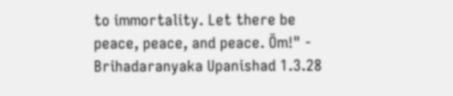to immortality. Let there be peace, peace, and peace. Ōm!" - Brihadaranyaka Upanishad 1.3.28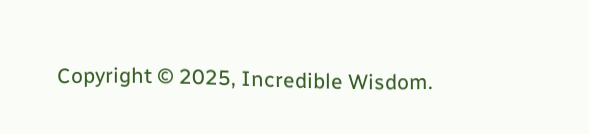Copyright © 2025, Incredible Wisdom.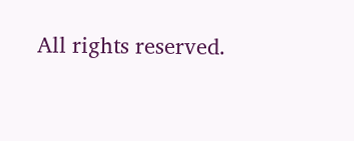All rights reserved.